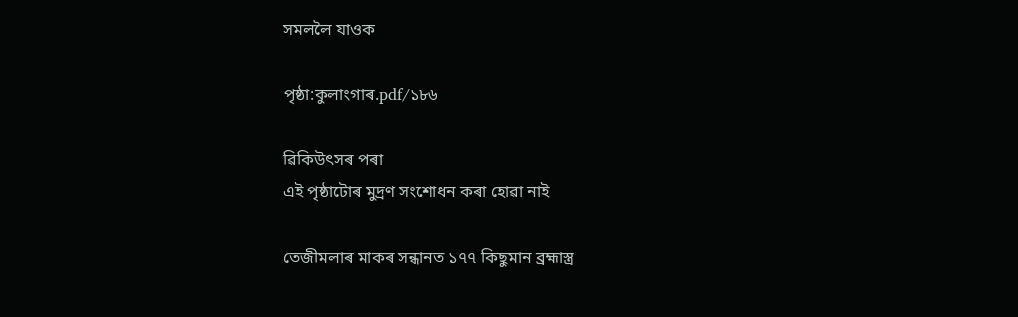সমললৈ যাওক

পৃষ্ঠা:কুলাংগাৰ.pdf/১৮৬

ৱিকিউৎসৰ পৰা
এই পৃষ্ঠাটোৰ মুদ্ৰণ সংশোধন কৰা হোৱা নাই

তেজীমলাৰ মাকৰ সন্ধানত ১৭৭ কিছুমান ব্ৰহ্মাস্ত্ৰ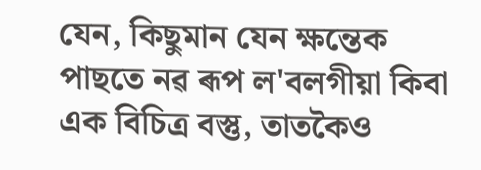যেন, কিছুমান যেন ক্ষন্তেক পাছতে নৱ ৰূপ ল'বলগীয়া কিবা এক বিচিত্ৰ বস্তু, তাতকৈও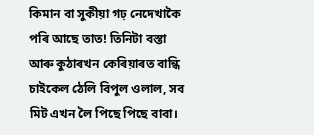কিমান বা সুকীয়া গঢ় নেদেখাকৈ পৰি আছে তাত! তিনিটা বস্তা আৰু কুঠাৰখন কেৰিয়াৰত বান্ধি চাইকেল ঠেলি বিপুল ওলাল, সব মিট এখন লৈ পিছে পিছে বাবা।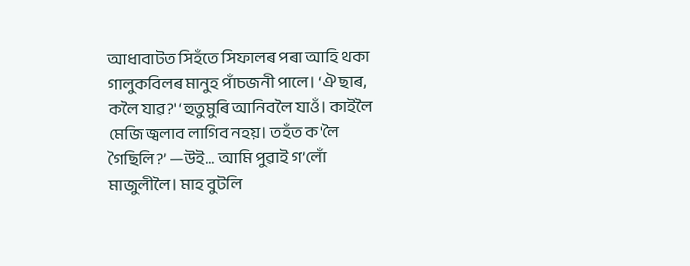আধাবাটত সিহঁতে সিফালৰ পৰা আহি থকা গালুকবিলৰ মানুহ পাঁচজনী পালে। ‘ঐ ছাৰ, কলৈ যাৱ?' ‘হুতুমুৰি আনিবলৈ যাওঁ। কাইলৈ মেজি জ্বলাব লাগিব নহয়। তহঁত ক'লৈ গৈছিলি?’ —উই... আমি পুৱাই গ’লোঁ মাজুলীলৈ। মাহ বুটলি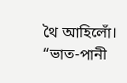থৈ আহিলোঁ। “ভাত-পানী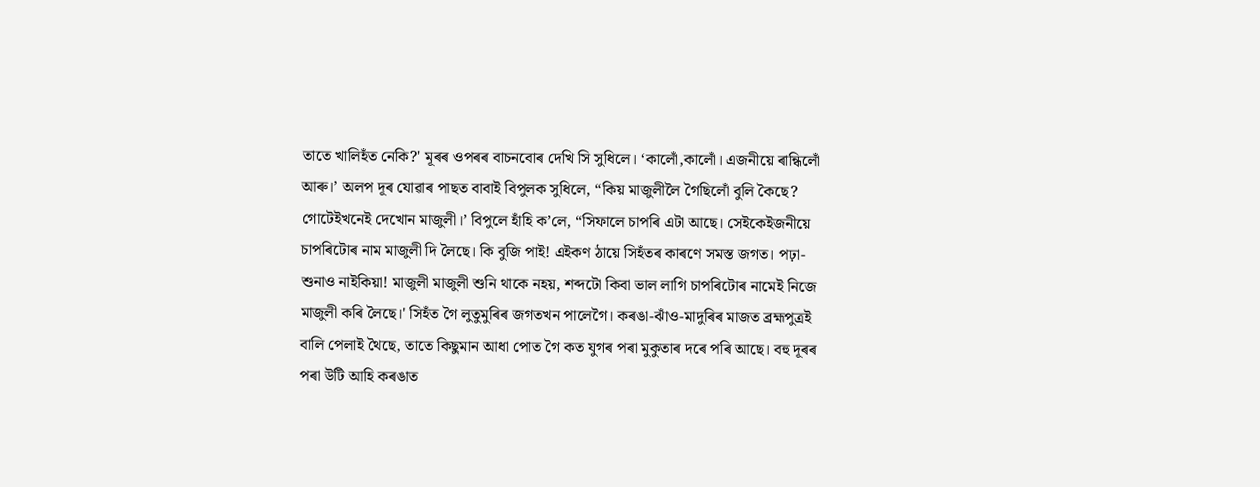তাতে খালিহঁত নেকি?' মূৰৰ ওপৰৰ বাচনবোৰ দেখি সি সুধিলে। ‘কালোঁ,কালোঁ। এজনীয়ে ৰান্ধিলোঁ আৰু।’ অলপ দূৰ যোৱাৰ পাছত বাবাই বিপুলক সুধিলে, “কিয় মাজুলীলৈ গৈছিলোঁ বুলি কৈছে? গোটেইখনেই দেখোন মাজুলী।’ বিপুলে হাঁহি ক’লে, “সিফালে চাপৰি এটা আছে। সেইকেইজনীয়ে চাপৰিটোৰ নাম মাজুলী দি লৈছে। কি বুজি পাই! এইকণ ঠায়ে সিহঁতৰ কাৰণে সমস্ত জগত। পঢ়া-শুনাও নাইকিয়া! মাজুলী মাজুলী শুনি থাকে নহয়, শব্দটো কিবা ভাল লাগি চাপৰিটোৰ নামেই নিজে মাজুলী কৰি লৈছে।' সিহঁত গৈ লুতুমুৰিৰ জগতখন পালেগৈ। কৰঙা-ঝাঁও-মাদুৰিৰ মাজত ব্ৰহ্মপুত্ৰই বালি পেলাই থৈছে, তাতে কিছুমান আধা পোত গৈ কত যুগৰ পৰা মুকুতাৰ দৰে পৰি আছে। বহু দূৰৰ পৰা উটি আহি কৰঙাত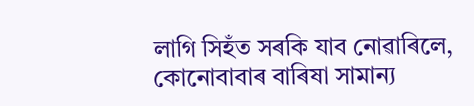লাগি সিহঁত সৰকি যাব নোৱাৰিলে, কোনোবাবাৰ বাৰিষা সামান্য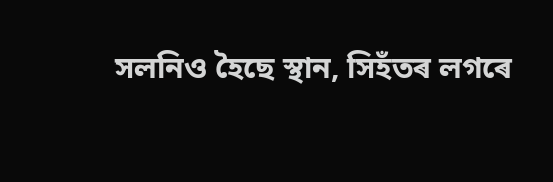সলনিও হৈছে স্থান, সিহঁতৰ লগৰে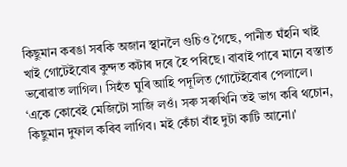কিছুমান কৰঙা সৰকি অজান স্থানলৈ গুচিও গৈছে, পানীত ঘঁহনি খাই খাই গোটেইবোৰ কুন্দত কটাৰ দৰে হৈ পৰিছে। বাবাই পাৰে মানে বস্তাত ভৰোৱাত লাগিল। সিহঁত ঘুৰি আহি পদূলিত গোটেইবোৰ পেলালে। ‘একে কোবেই মেজিটো সাজি লওঁ। সৰু সৰুখিনি তই ভাগ কৰি থচোন, কিছুমান দুফাল কৰিব লাগিব। ম‍ই কেঁচা বাঁহ দুটা কাটি আনো।'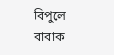বিপুলে বাবাক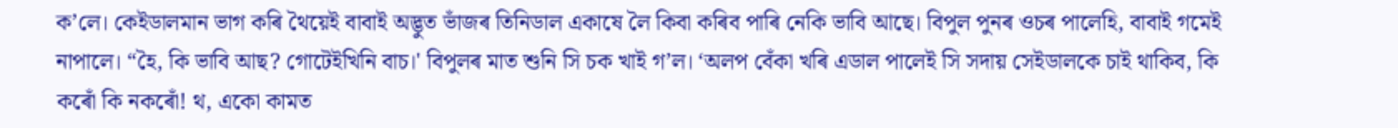ক’লে। কেইডালমান ভাগ কৰি থৈয়েই বাবাই অদ্ভুত ভাঁজৰ তিনিডাল একাষে লৈ কিবা কৰিব পাৰি নেকি ভাবি আছে। বিপুল পুনৰ ওচৰ পালেহি, বাবাই গমেই নাপালে। “হৈ, কি ভাবি আছ? গোটেইখিনি বাচ।' বিপুলৰ মাত শুনি সি চক খাই গ’ল। ‘অলপ বেঁকা খৰি এডাল পালেই সি সদায় সেইডালকে চাই থাকিব, কি কৰোঁ কি নকৰোঁ! থ, একো কামত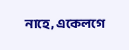নাহে, একেলগে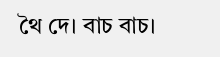থৈ দে। বাচ বাচ।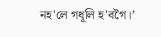নহ'লে গধূলি হ'বগৈ।’